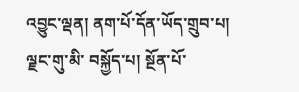འབྱུང་ལྡན། ནག་པོ་དོན་ཡོད་གྲུབ་པ། ལྗང་གུ་མི་ བསྐྱོད་པ། སྔོན་པོ་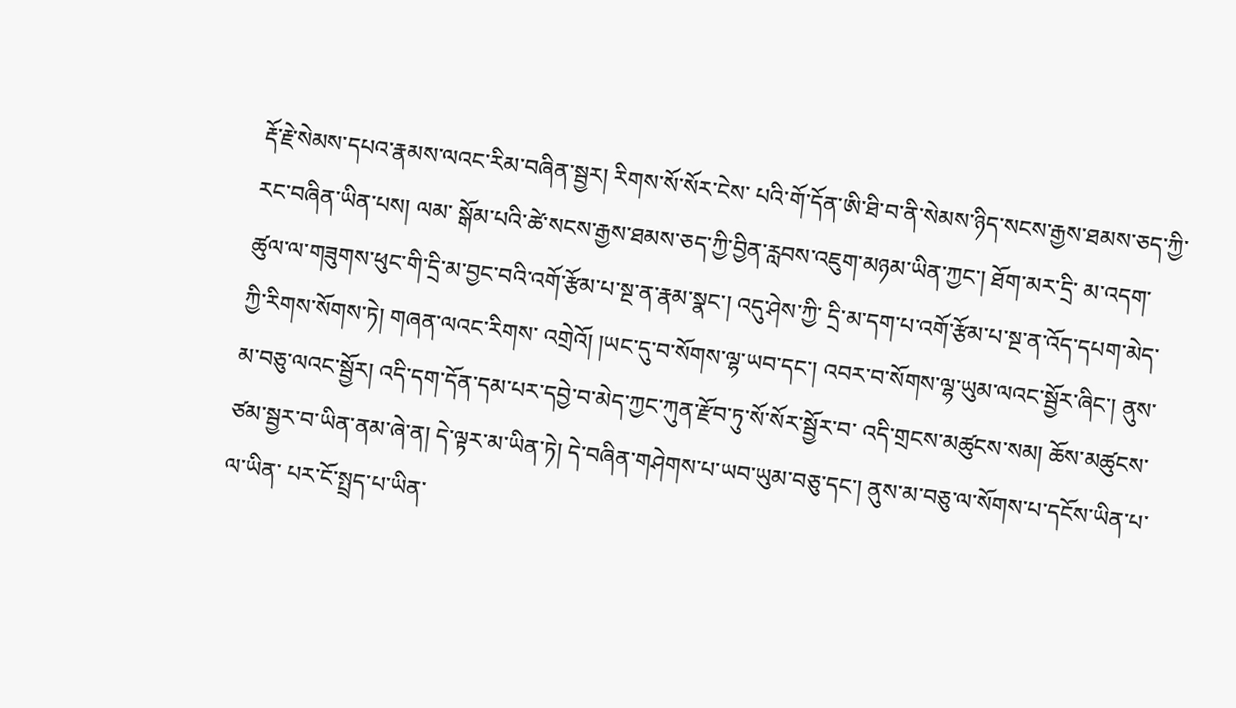རྡོ་རྗེ་སེམས་དཔའ་རྣམས་ལའང་རིམ་བཞིན་སྦྱར། རིགས་སོ་སོར་ངེས་ པའི་གོ་དོན་ཨི་ཐི་བ་ནི་སེམས་ཉིད་སངས་རྒྱས་ཐམས་ཅད་ཀྱི་རང་བཞིན་ཡིན་པས། ལམ་ སྒོམ་པའི་ཚེ་སངས་རྒྱས་ཐམས་ཅད་ཀྱི་བྱིན་རླབས་འཇུག་མཉམ་ཡིན་ཀྱང་། ཐོག་མར་དྲི་ མ་འདག་ཚུལ་ལ་གཟུགས་ཕུང་གི་དྲི་མ་བྱང་བའི་འགོ་རྩོམ་པ་སྔ་ན་རྣམ་སྣང་། འདུ་ཤེས་ཀྱི་ དྲི་མ་དག་པ་འགོ་རྩོམ་པ་སྔ་ན་འོད་དཔག་མེད་ཀྱི་རིགས་སོགས་ཏེ། གཞན་ལའང་རིགས་ འགྲེའོ། །ཡང་དུ་བ་སོགས་ལྷ་ཡབ་དང་། འབར་བ་སོགས་ལྷ་ཡུམ་ལའང་སྦྱོར་ཞིང་། ནུས་ མ་བཅུ་ལའང་སྦྱོར། འདི་དག་དོན་དམ་པར་དབྱེ་བ་མེད་ཀྱང་ཀུན་རྫོབ་ཏུ་སོ་སོར་སྦྱོར་བ་ འདི་གྲངས་མཚུངས་སམ། ཆོས་མཚུངས་ཙམ་སྦྱར་བ་ཡིན་ནམ་ཞེ་ན། དེ་ལྟར་མ་ཡིན་ཏེ། དེ་བཞིན་གཤེགས་པ་ཡབ་ཡུམ་བཅུ་དང་། ནུས་མ་བཅུ་ལ་སོགས་པ་དངོས་ཡིན་པ་ལ་ཡིན་ པར་ངོ་སྤྲད་པ་ཡིན་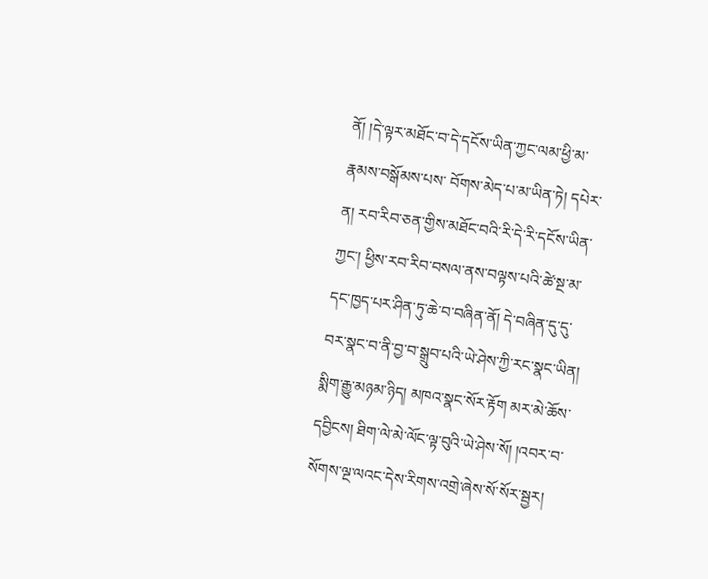ནོ། །དེ་ལྟར་མཐོང་བ་དེ་དངོས་ཡིན་ཀྱང་ལམ་ཕྱི་མ་རྣམས་བསྒོམས་པས་ བོགས་མེད་པ་མ་ཡིན་ཏེ། དཔེར་ན། རབ་རིབ་ཅན་གྱིས་མཐོང་བའི་རི་དེ་རི་དངོས་ཡིན་ ཀྱང་། ཕྱིས་རབ་རིབ་བསལ་ནས་བལྟས་པའི་ཚེ་སྔ་མ་དང་ཁྱད་པར་ཤིན་ཏུ་ཆེ་བ་བཞིན་ནོ། དེ་བཞིན་དུ་དུ་བར་སྣང་བ་ནི་བྱ་བ་སྒྲུབ་པའི་ཡེ་ཤེས་ཀྱི་རང་སྣང་ཡིན། སྨིག་རྒྱུ་མཉམ་ཉིད། མཁའ་སྣང་སོར་རྟོག མར་མེ་ཆོས་དབྱིངས། ཐིག་ལེ་མེ་ལོང་ལྟ་བུའི་ཡེ་ཤེས་སོ། །འབར་བ་ སོགས་ལྔ་ལའང་དེས་རིགས་འགྲེ་ཞེས་སོ་སོར་སྦྱར།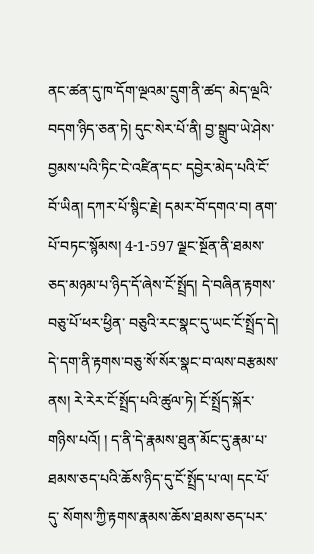ནང་ཚན་དུ་ཁ་དོག་ལྔའམ་དྲུག་ནི་ཚད་ མེད་ལྔའི་བདག་ཉིད་ཅན་ཏེ། དུང་སེར་པོ་ནི། བྱ་སྒྲུབ་ཡེ་ཤེས་བྱམས་པའི་ཏིང་ངེ་འཛིན་དང་ དབྱེར་མེད་པའི་ངོ་བོ་ཡིན། དཀར་པོ་སྙིང་རྗེ། དམར་བོ་དགའ་བ། ནག་པོ་བཏང་སྙོམས། 4-1-597 ལྗང་སྔོན་ནི་ཐམས་ཅད་མཉམ་པ་ཉིད་དོ་ཞེས་ངོ་སྤྲོད། དེ་བཞིན་རྟགས་བཅུ་པོ་ཕར་ཕྱིན་ བཅུའི་རང་སྣང་དུ་ཡང་ངོ་སྤྲོད་དེ། དེ་དག་ནི་རྟགས་བཅུ་སོ་སོར་སྣང་བ་ལས་བརྩམས་ནས། རེ་རེར་ངོ་སྤྲོད་པའི་ཚུལ་ཏེ། ངོ་སྤྲོད་སྐོར་གཉིས་པའོ། ། ད་ནི་དེ་རྣམས་ཐུན་མོང་དུ་རྣམ་པ་ཐམས་ཅད་པའི་ཆོས་ཉིད་དུ་ངོ་སྤྲོད་པ་ལ། དང་པོ་དུ་ སོགས་ཀྱི་རྟགས་རྣམས་ཆོས་ཐམས་ཅད་པར་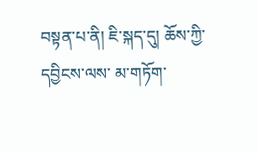བསྟན་པ་ནི། ཇི་སྐད་དུ། ཆོས་ཀྱི་དབྱིངས་ལས་ མ་གཏོག་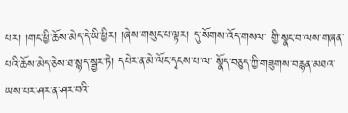པར། །གང་ཕྱི་ཆོས་མེད་དེ་ཡི་ཕྱིར། །ཞེས་གསུང་པ་ལྟར། དུ་སོགས་འོད་གསལ་ གྱི་སྣང་བ་ལས་གཞན་པའི་ཆོས་མེད་ཅེས་ཐ་སྙད་སྦྱར་ཏེ། དཔེར་ན་མེ་ལོང་དྭངས་པ་ལ་ སྣོད་བཅུད་ཀྱི་གཟུགས་བརྙན་མཐའ་ཡས་པར་ཤར་ན་ཤར་བའི་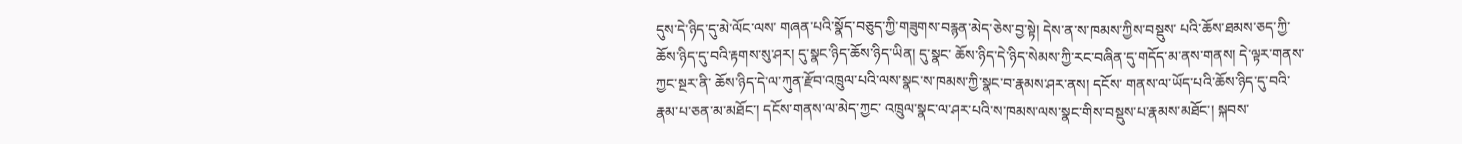དུས་དེ་ཉིད་དུ་མེ་ལོང་ལས་ གཞན་པའི་སྣོད་བཅུད་ཀྱི་གཟུགས་བརྙན་མེད་ཅེས་བྱ་སྟེ། དེས་ན་ས་ཁམས་ཀྱིས་བསྡུས་ པའི་ཆོས་ཐམས་ཅད་ཀྱི་ཆོས་ཉིད་དུ་བའི་རྟགས་སུ་ཤར། དུ་སྣང་ཉིད་ཆོས་ཉིད་ཡིན། དུ་སྣང་ ཆོས་ཉིད་དེ་ཉིད་སེམས་ཀྱི་རང་བཞིན་དུ་གདོད་མ་ནས་གནས། དེ་ལྟར་གནས་ཀྱང་སྔར་ནི་ ཆོས་ཉིད་དེ་ལ་ཀུན་རྫོབ་འཁྲུལ་པའི་ལས་སྣང་ས་ཁམས་ཀྱི་སྣང་བ་རྣམས་ཤར་ནས། དངོས་ གནས་ལ་ཡོད་པའི་ཆོས་ཉིད་དུ་བའི་རྣམ་པ་ཅན་མ་མཐོང་། དངོས་གནས་ལ་མེད་ཀྱང་ འཁྲུལ་སྣང་ལ་ཤར་པའི་ས་ཁམས་ལས་སྣང་གིས་བསྡུས་པ་རྣམས་མཐོང་། སྐབས་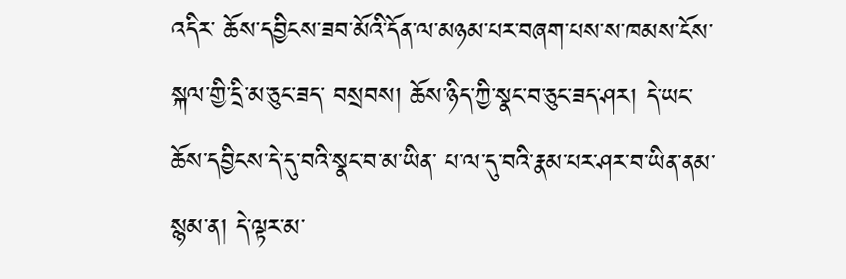འདིར་ ཆོས་དབྱིངས་ཟབ་མོའི་དོན་ལ་མཉམ་པར་བཞག་པས་ས་ཁམས་ངོས་སྐལ་གྱི་དྲི་མ་ཅུང་ཟད་ བསྲབས། ཆོས་ཉིད་ཀྱི་སྣང་བ་ཅུང་ཟད་ཤར། དེ་ཡང་ཆོས་དབྱིངས་དེ་དུ་བའི་སྣང་བ་མ་ཡིན་ པ་ལ་དུ་བའི་རྣམ་པར་ཤར་བ་ཡིན་ནམ་སྙམ་ན། དེ་ལྟར་མ་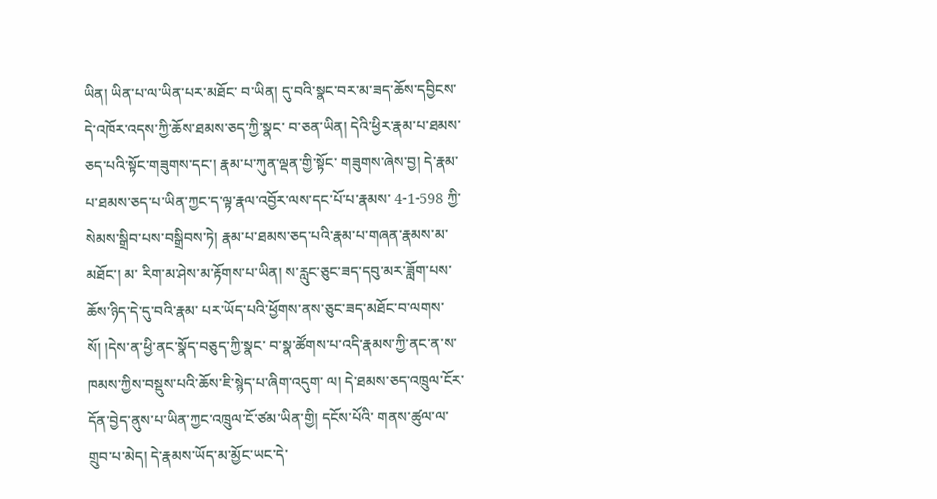ཡིན། ཡིན་པ་ལ་ཡིན་པར་མཐོང་ བ་ཡིན། དུ་བའི་སྣང་བར་མ་ཟད་ཆོས་དབྱིངས་དེ་འཁོར་འདས་ཀྱི་ཆོས་ཐམས་ཅད་ཀྱི་སྣང་ བ་ཅན་ཡིན། དེའི་ཕྱིར་རྣམ་པ་ཐམས་ཅད་པའི་སྟོང་གཟུགས་དང་། རྣམ་པ་ཀུན་ལྡན་གྱི་སྟོང་ གཟུགས་ཞེས་བྱ། དེ་རྣམ་པ་ཐམས་ཅད་པ་ཡིན་ཀྱང་ད་ལྟ་རྣལ་འབྱོར་ལས་དང་པོ་པ་རྣམས་ 4-1-598 ཀྱི་སེམས་སྒྲིབ་པས་བསྒྲིབས་ཏེ། རྣམ་པ་ཐམས་ཅད་པའི་རྣམ་པ་གཞན་རྣམས་མ་མཐོང་། མ་ རིག་མ་ཤེས་མ་རྟོགས་པ་ཡིན། ས་རླུང་ཅུང་ཟད་དབུ་མར་ཟློག་པས་ཆོས་ཉིད་དེ་དུ་བའི་རྣམ་ པར་ཡོད་པའི་ཕྱོགས་ནས་ཅུང་ཟད་མཐོང་བ་ལགས་སོ། །དེས་ན་ཕྱི་ནང་སྣོད་བཅུད་ཀྱི་སྣང་ བ་སྣ་ཚོགས་པ་འདི་རྣམས་ཀྱི་ནང་ན་ས་ཁམས་ཀྱིས་བསྡུས་པའི་ཆོས་ཇི་སྙེད་པ་ཞིག་འདུག་ ལ། དེ་ཐམས་ཅད་འཁྲུལ་ངོར་དོན་བྱེད་ནུས་པ་ཡིན་ཀྱང་འཁྲུལ་ངོ་ཙམ་ཡིན་གྱི། དངོས་པོའི་ གནས་ཚུལ་ལ་གྲུབ་པ་མེད། དེ་རྣམས་ཡོད་མ་མྱོང་ཡང་དེ་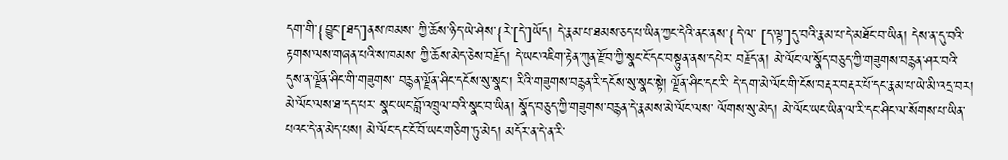དག་གི་{བྱུང་[ཐད་]ནས་ཁམས་ ཀྱི་ཆོས་ཉིད་ཡེ་ཤེས་{རེ་[དེ་]ཡོད། དེ་རྣམ་པ་ཐམས་ཅད་པ་ཡིན་ཀྱང་དེའི་ནང་ནས་{དེ་ལ་ [ད་ལྟ་]དུ་བའི་རྣམ་པ་དེ་མཐོང་བ་ཡིན། དེས་ན་དུ་བའི་རྟགས་ལས་གཞན་པའི་ས་ཁམས་ ཀྱི་ཆོས་མེད་ཅེས་བརྗོད། དེ་ཡང་འཇིག་རྟེན་ཀུན་རྫོབ་ཀྱི་སྣང་ངོ་དང་བསྟུན་ནས་དཔེར་ བརྗོད་ན། མེ་ལོང་ལ་སྣོད་བཅུད་ཀྱི་གཟུགས་བརྙན་ཤར་བའི་དུས་ན་ལྗོན་ཤིང་གི་གཟུགས་ བརྙན་ལྗོན་ཤིང་དངོས་སུ་སྣང་། རིའི་གཟུགས་བརྙན་རི་དངོས་སུ་སྣང་སྟེ། ལྗོན་ཤིང་དང་རི་ དེ་དག་མེ་ལོང་གི་ངོས་བརྡར་བརྡར་པོ་དང་རྣམ་པ་ཡེ་མི་འདྲ་བར། མེ་ལོང་ལས་ཐ་དད་པར་ སྣང་ཡང་བློ་འཁྲུལ་བའི་སྣང་བ་ཡིན། སྣོད་བཅུད་ཀྱི་གཟུགས་བརྙན་དེ་རྣམས་མེ་ལོང་ལས་ ལོགས་སུ་མེད། མེ་ལོང་ཡང་ཡིན་ལ་རི་དང་ཤིང་ལ་སོགས་པ་ཡིན་པའང་དེ་ན་མེད་པས། མེ་ལོང་དང་ངོ་བོ་ཡང་གཅིག་ཏུ་མེད། མདོར་ན་དེ་ན་རི་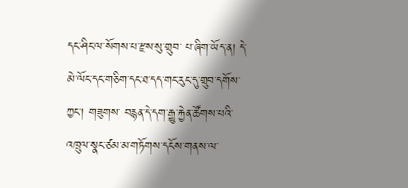དང་ཤིང་ལ་སོགས་པ་རྫས་སུ་གྲུབ་ པ་ཞིག་ཡོད་ན། དེ་མེ་ལོང་དང་གཅིག་དང་ཐ་དད་གང་རུང་དུ་གྲུབ་དགོས་ཀྱང་། གཟུགས་ བརྙན་དེ་དག་རྒྱུ་རྐྱེན་ཚོགས་པའི་འཁྲུལ་སྣང་ཙམ་མ་གཏོགས་དངོས་གནས་ལ་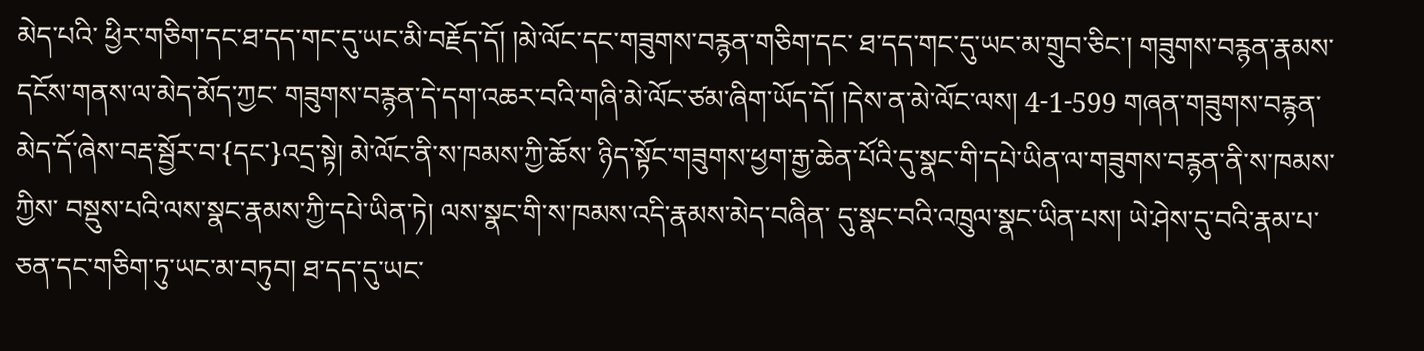མེད་པའི་ ཕྱིར་གཅིག་དང་ཐ་དད་གང་དུ་ཡང་མི་བརྗོད་དོ། །མེ་ལོང་དང་གཟུགས་བརྙན་གཅིག་དང་ ཐ་དད་གང་དུ་ཡང་མ་གྲུབ་ཅིང་། གཟུགས་བརྙན་རྣམས་དངོས་གནས་ལ་མེད་མོད་ཀྱང་ གཟུགས་བརྙན་དེ་དག་འཆར་བའི་གཞི་མེ་ལོང་ཙམ་ཞིག་ཡོད་དོ། །དེས་ན་མེ་ལོང་ལས། 4-1-599 གཞན་གཟུགས་བརྙན་མེད་དོ་ཞེས་བརྡ་སྦྱོར་བ་{དང་}འདྲ་སྟེ། མེ་ལོང་ནི་ས་ཁམས་ཀྱི་ཆོས་ ཉིད་སྟོང་གཟུགས་ཕྱག་རྒྱ་ཆེན་པོའི་དུ་སྣང་གི་དཔེ་ཡིན་ལ་གཟུགས་བརྙན་ནི་ས་ཁམས་ཀྱིས་ བསྡུས་པའི་ལས་སྣང་རྣམས་ཀྱི་དཔེ་ཡིན་ཏེ། ལས་སྣང་གི་ས་ཁམས་འདི་རྣམས་མེད་བཞིན་ དུ་སྣང་བའི་འཁྲུལ་སྣང་ཡིན་པས། ཡེ་ཤེས་དུ་བའི་རྣམ་པ་ཅན་དང་གཅིག་ཏུ་ཡང་མ་བཏུབ། ཐ་དད་དུ་ཡང་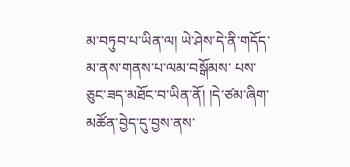མ་བཏུབ་པ་ཡིན་ལ། ཡེ་ཤེས་དེ་ནི་གདོད་མ་ནས་གནས་པ་ལམ་བསྒོམས་ པས་ཅུང་ཟད་མཐོང་བ་ཡིན་ནོ། །དེ་ཙམ་ཞིག་མཚོན་བྱེད་དུ་བྱས་ནས་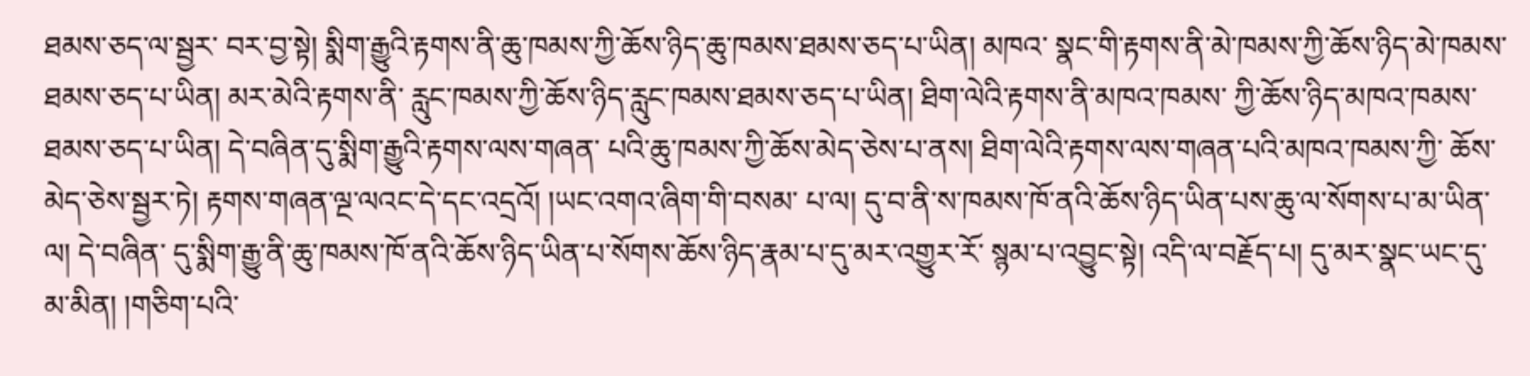ཐམས་ཅད་ལ་སྦྱར་ བར་བྱ་སྟེ། སྨིག་རྒྱུའི་རྟགས་ནི་ཆུ་ཁམས་ཀྱི་ཆོས་ཉིད་ཆུ་ཁམས་ཐམས་ཅད་པ་ཡིན། མཁའ་ སྣང་གི་རྟགས་ནི་མེ་ཁམས་ཀྱི་ཆོས་ཉིད་མེ་ཁམས་ཐམས་ཅད་པ་ཡིན། མར་མེའི་རྟགས་ནི་ རླུང་ཁམས་ཀྱི་ཆོས་ཉིད་རླུང་ཁམས་ཐམས་ཅད་པ་ཡིན། ཐིག་ལེའི་རྟགས་ནི་མཁའ་ཁམས་ ཀྱི་ཆོས་ཉིད་མཁའ་ཁམས་ཐམས་ཅད་པ་ཡིན། དེ་བཞིན་དུ་སྨིག་རྒྱུའི་རྟགས་ལས་གཞན་ པའི་ཆུ་ཁམས་ཀྱི་ཆོས་མེད་ཅེས་པ་ནས། ཐིག་ལེའི་རྟགས་ལས་གཞན་པའི་མཁའ་ཁམས་ཀྱི་ ཆོས་མེད་ཅེས་སྦྱར་ཏེ། རྟགས་གཞན་ལྔ་ལའང་དེ་དང་འདྲའོ། །ཡང་འགའ་ཞིག་གི་བསམ་ པ་ལ། དུ་བ་ནི་ས་ཁམས་ཁོ་ནའི་ཆོས་ཉིད་ཡིན་པས་ཆུ་ལ་སོགས་པ་མ་ཡིན་ལ། དེ་བཞིན་ དུ་སྨིག་རྒྱུ་ནི་ཆུ་ཁམས་ཁོ་ནའི་ཆོས་ཉིད་ཡིན་པ་སོགས་ཆོས་ཉིད་རྣམ་པ་དུ་མར་འགྱུར་རོ་ སྙམ་པ་འབྱུང་སྟེ། འདི་ལ་བརྗོད་པ། དུ་མར་སྣང་ཡང་དུ་མ་མིན། །གཅིག་པའི་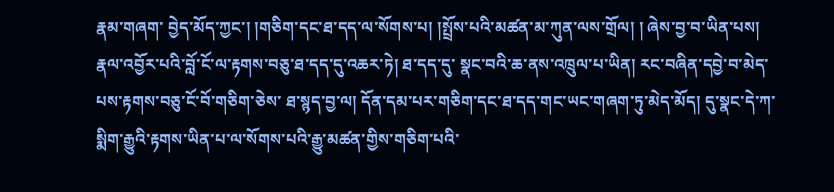རྣམ་གཞག་ བྱེད་མོད་ཀྱང་། །གཅིག་དང་ཐ་དད་ལ་སོགས་པ། །སྤྲོས་པའི་མཚན་མ་ཀུན་ལས་གྲོལ། ། ཞེས་བྱ་བ་ཡིན་པས། རྣལ་འབྱོར་པའི་བློ་ངོ་ལ་རྟགས་བཅུ་ཐ་དད་དུ་འཆར་ཏེ། ཐ་དད་དུ་ སྣང་བའི་ཆ་ནས་འཁྲུལ་པ་ཡིན། རང་བཞིན་དབྱེ་བ་མེད་པས་རྟགས་བཅུ་ངོ་བོ་གཅིག་ཅེས་ ཐ་སྙད་བྱ་ལ། དོན་དམ་པར་གཅིག་དང་ཐ་དད་གང་ཡང་གཞག་ཏུ་མེད་མོད། དུ་སྣང་དེ་ཀ་ སྨིག་རྒྱུའི་རྟགས་ཡིན་པ་ལ་སོགས་པའི་རྒྱུ་མཚན་གྱིས་གཅིག་པའི་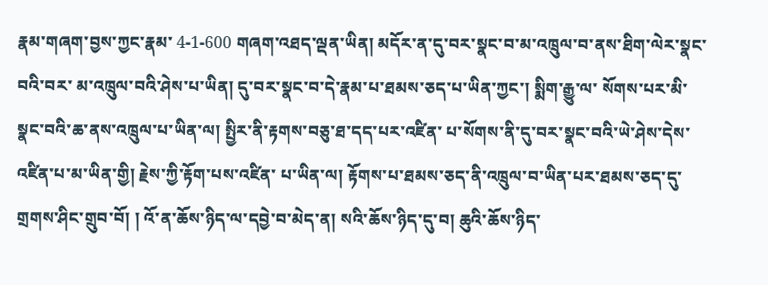རྣམ་གཞག་བྱས་ཀྱང་རྣམ་ 4-1-600 གཞག་འཐད་ལྡན་ཡིན། མདོར་ན་དུ་བར་སྣང་བ་མ་འཁྲུལ་བ་ནས་ཐིག་ལེར་སྣང་བའི་བར་ མ་འཁྲུལ་བའི་ཤེས་པ་ཡིན། དུ་བར་སྣང་བ་དེ་རྣམ་པ་ཐམས་ཅད་པ་ཡིན་ཀྱང་། སྨིག་རྒྱུ་ལ་ སོགས་པར་མི་སྣང་བའི་ཆ་ནས་འཁྲུལ་པ་ཡིན་ལ། སྤྱིར་ནི་རྟགས་བཅུ་ཐ་དད་པར་འཛིན་ པ་སོགས་ནི་དུ་བར་སྣང་བའི་ཡེ་ཤེས་དེས་འཛིན་པ་མ་ཡིན་གྱི། རྗེས་ཀྱི་རྟོག་པས་འཛིན་ པ་ཡིན་ལ། རྟོགས་པ་ཐམས་ཅད་ནི་འཁྲུལ་བ་ཡིན་པར་ཐམས་ཅད་དུ་གྲགས་ཤིང་གྲུབ་བོ། ། འོ་ན་ཆོས་ཉིད་ལ་དབྱེ་བ་མེད་ན། སའི་ཆོས་ཉིད་དུ་བ། ཆུའི་ཆོས་ཉིད་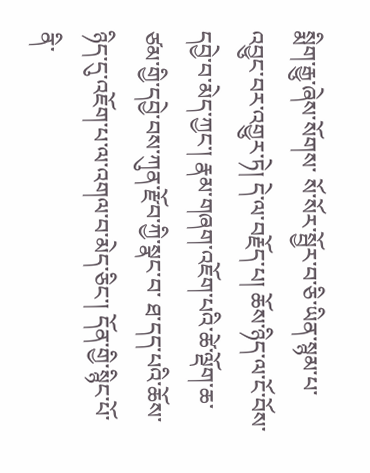སྨིག་རྒྱུ་ཞེས་སོགས་ སོ་སོར་སྦྱོར་བ་ཅི་ཡིན་སྙམ་པ་འབྱུང་བར་འགྱུར་ཏེ། དེ་ལ་བརྗོད་པ། ཆོས་ཉིད་ལ་ངོ་བོས་ དབྱེ་བ་མེད་ཀྱང་། རྣམ་གཞག་འཇོག་པའི་ཚེ་ལྡོག་ཆ་ཙམ་གྱི་དབྱེ་བས་ཀུན་རྫོབ་ཀྱི་སྣང་བ་ ཐ་དད་པའི་ཆོས་ཉིད་དུ་འཇོག་པ་ལ་འགལ་བ་མེད་ཅིང་། དོན་གྱི་སྙིང་པོ་ནི་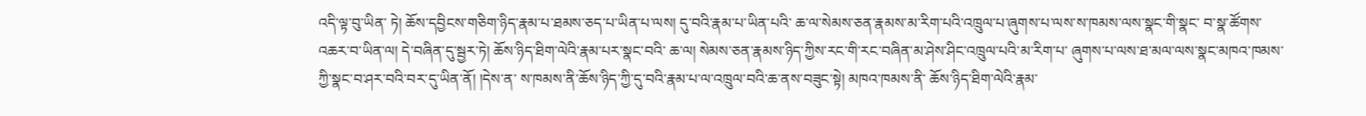འདི་ལྟ་བུ་ཡིན་ ཏེ། ཆོས་དབྱིངས་གཅིག་ཉིད་རྣམ་པ་ཐམས་ཅད་པ་ཡིན་པ་ལས། དུ་བའི་རྣམ་པ་ཡིན་པའི་ ཆ་ལ་སེམས་ཅན་རྣམས་མ་རིག་པའི་འཁྲུལ་པ་ཞུགས་པ་ལས་ས་ཁམས་ལས་སྣང་གི་སྣང་ བ་སྣ་ཚོགས་འཆར་བ་ཡིན་ལ། དེ་བཞིན་དུ་སྦྱར་ཏེ། ཆོས་ཉིད་ཐིག་ལེའི་རྣམ་པར་སྣང་བའི་ ཆ་ལ། སེམས་ཅན་རྣམས་ཉིད་ཀྱིས་རང་གི་རང་བཞིན་མ་ཤེས་ཤིང་འཁྲུལ་པའི་མ་རིག་པ་ ཞུགས་པ་ལས་ཐ་མལ་ལས་སྣང་མཁའ་ཁམས་ཀྱི་སྣང་བ་ཤར་བའི་བར་དུ་ཡིན་ནོ། །དེས་ན་ ས་ཁམས་ནི་ཆོས་ཉིད་ཀྱི་དུ་བའི་རྣམ་པ་ལ་འཁྲུལ་བའི་ཆ་ནས་བཟུང་སྟེ། མཁའ་ཁམས་ནི་ ཆོས་ཉིད་ཐིག་ལེའི་རྣམ་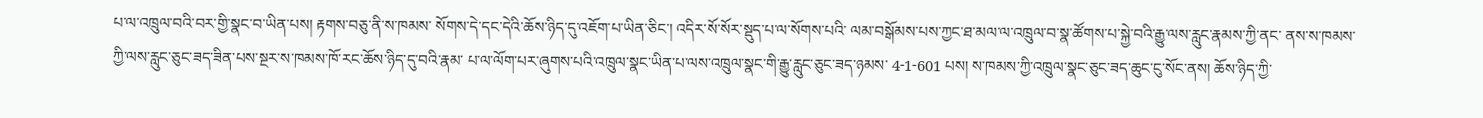པ་ལ་འཁྲུལ་བའི་བར་གྱི་སྣང་བ་ཡིན་པས། རྟགས་བཅུ་ནི་ས་ཁམས་ སོགས་དེ་དང་དེའི་ཆོས་ཉིད་དུ་འཇོག་པ་ཡིན་ཅིང་། འདིར་སོ་སོར་སྡུད་པ་ལ་སོགས་པའི་ ལམ་བསྒོམས་པས་ཀྱང་ཐ་མལ་ལ་འཁྲུལ་བ་སྣ་ཚོགས་པ་སྐྱེ་བའི་རྒྱུ་ལས་རླུང་རྣམས་ཀྱི་ནང་ ནས་ས་ཁམས་ཀྱི་ལས་རླུང་ཅུང་ཟད་ཟིན་པས་སྔར་ས་ཁམས་ཁོ་རང་ཆོས་ཉིད་དུ་བའི་རྣམ་ པ་ལ་ལོག་པར་ཞུགས་པའི་འཁྲུལ་སྣང་ཡིན་པ་ལས་འཁྲུལ་སྣང་གི་རྒྱུ་རླུང་ཅུང་ཟད་ཉམས་ 4-1-601 པས། ས་ཁམས་ཀྱི་འཁྲུལ་སྣང་ཅུང་ཟད་ཆུང་ངུ་སོང་ནས། ཆོས་ཉིད་ཀྱི་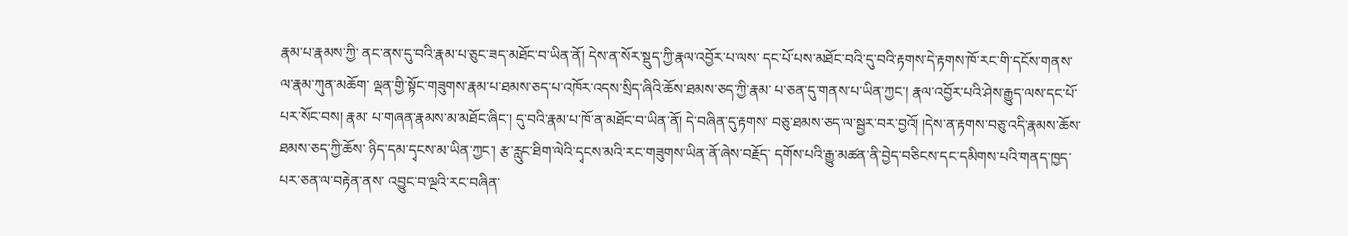རྣམ་པ་རྣམས་ཀྱི་ ནང་ནས་དུ་བའི་རྣམ་པ་ཅུང་ཟད་མཐོང་བ་ཡིན་ནོ། དེས་ན་སོར་སྡུད་ཀྱི་རྣལ་འབྱོར་པ་ལས་ དང་པོ་པས་མཐོང་བའི་དུ་བའི་རྟགས་དེ་རྟགས་ཁོ་རང་གི་དངོས་གནས་ལ་རྣམ་ཀུན་མཆོག་ ལྡན་གྱི་སྟོང་གཟུགས་རྣམ་པ་ཐམས་ཅད་པ་འཁོར་འདས་སྲིད་ཞིའི་ཆོས་ཐམས་ཅད་ཀྱི་རྣམ་ པ་ཅན་དུ་གནས་པ་ཡིན་ཀྱང་། རྣལ་འབྱོར་པའི་ཤེས་རྒྱུད་ལས་དང་པོ་པར་སོང་བས། རྣམ་ པ་གཞན་རྣམས་མ་མཐོང་ཞིང་། དུ་བའི་རྣམ་པ་ཁོ་ན་མཐོང་བ་ཡིན་ནོ། དེ་བཞིན་དུ་རྟགས་ བཅུ་ཐམས་ཅད་ལ་སྦྱར་བར་བྱའོ། །དེས་ན་རྟགས་བཅུ་འདི་རྣམས་ཆོས་ཐམས་ཅད་ཀྱི་ཆོས་ ཉིད་དམ་དྭངས་མ་ཡིན་ཀྱང་། རྩ་རླུང་ཐིག་ལེའི་དྭངས་མའི་རང་གཟུགས་ཡིན་ནོ་ཞེས་བརྗོད་ དགོས་པའི་རྒྱུ་མཚན་ནི་བྱེད་བཅིངས་དང་དམིགས་པའི་གནད་ཁྱད་པར་ཅན་ལ་བརྟེན་ནས་ འབྱུང་བ་ལྔའི་རང་བཞིན་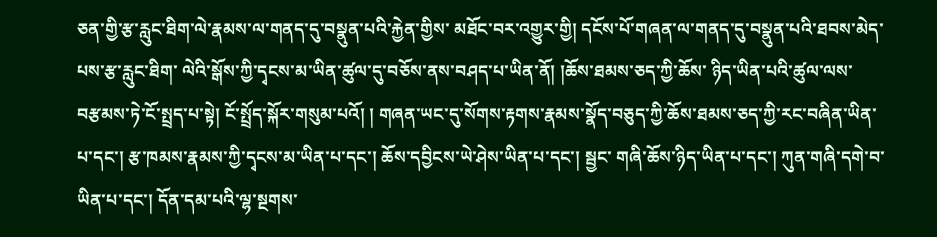ཅན་གྱི་རྩ་རླུང་ཐིག་ལེ་རྣམས་ལ་གནད་དུ་བསྣུན་པའི་རྐྱེན་གྱིས་ མཐོང་བར་འགྱུར་གྱི། དངོས་པོ་གཞན་ལ་གནད་དུ་བསྣུན་པའི་ཐབས་མེད་པས་རྩ་རླུང་ཐིག་ ལེའི་སྒོས་ཀྱི་དྭངས་མ་ཡིན་ཚུལ་དུ་བཅོས་ནས་བཤད་པ་ཡིན་ནོ། །ཆོས་ཐམས་ཅད་ཀྱི་ཆོས་ ཉིད་ཡིན་པའི་ཚུལ་ལས་བརྩམས་ཏེ་ངོ་སྤྲད་པ་སྟེ། ངོ་སྤྲོད་སྐོར་གསུམ་པའོ། ། གཞན་ཡང་དུ་སོགས་རྟགས་རྣམས་སྣོད་བཅུད་ཀྱི་ཆོས་ཐམས་ཅད་ཀྱི་རང་བཞིན་ཡིན་ པ་དང་། རྩ་ཁམས་རྣམས་ཀྱི་དྭངས་མ་ཡིན་པ་དང་། ཆོས་དབྱིངས་ཡེ་ཤེས་ཡིན་པ་དང་། སྦྱང་ གཞི་ཆོས་ཉིད་ཡིན་པ་དང་། ཀུན་གཞི་དགེ་བ་ཡིན་པ་དང་། དོན་དམ་པའི་ལྷ་སྔགས་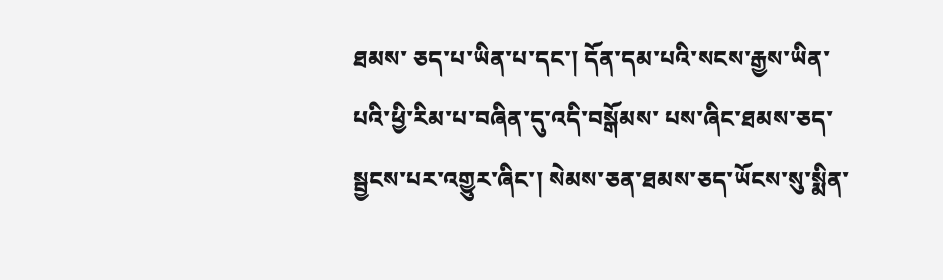ཐམས་ ཅད་པ་ཡིན་པ་དང་། དོན་དམ་པའི་སངས་རྒྱས་ཡིན་པའི་ཕྱི་རིམ་པ་བཞིན་དུ་འདི་བསྒོམས་ པས་ཞིང་ཐམས་ཅད་སྦྱངས་པར་འགྱུར་ཞིང་། སེམས་ཅན་ཐམས་ཅད་ཡོངས་སུ་སྨིན་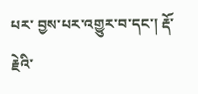པར་ བྱས་པར་འགྱུར་བ་དང་། རྡོ་རྗེའི་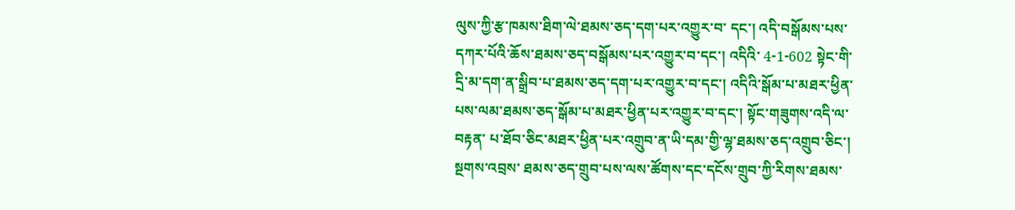ལུས་ཀྱི་རྩ་ཁམས་ཐིག་ལེ་ཐམས་ཅད་དག་པར་འགྱུར་བ་ དང་། འདི་བསྒོམས་པས་དཀར་པོའི་ཆོས་ཐམས་ཅད་བསྒོམས་པར་འགྱུར་བ་དང་། འདིའི་ 4-1-602 སྟེང་གི་དྲི་མ་དག་ན་སྒྲིབ་པ་ཐམས་ཅད་དག་པར་འགྱུར་བ་དང་། འདིའི་སྒོམ་པ་མཐར་ཕྱིན་ པས་ལམ་ཐམས་ཅད་སྒོམ་པ་མཐར་ཕྱིན་པར་འགྱུར་བ་དང་། སྟོང་གཟུགས་འདི་ལ་བརྟན་ པ་ཐོབ་ཅིང་མཐར་ཕྱིན་པར་འགྲུབ་ན་ཡི་དམ་གྱི་ལྷ་ཐམས་ཅད་འགྲུབ་ཅིང་། སྔགས་འབྲས་ ཐམས་ཅད་གྲུབ་པས་ལས་ཚོགས་དང་དངོས་གྲུབ་ཀྱི་རིགས་ཐམས་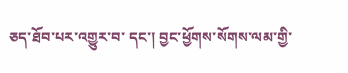ཅད་ཐོབ་པར་འགྱུར་བ་ དང་། བྱང་ཕྱོགས་སོགས་ལམ་གྱི་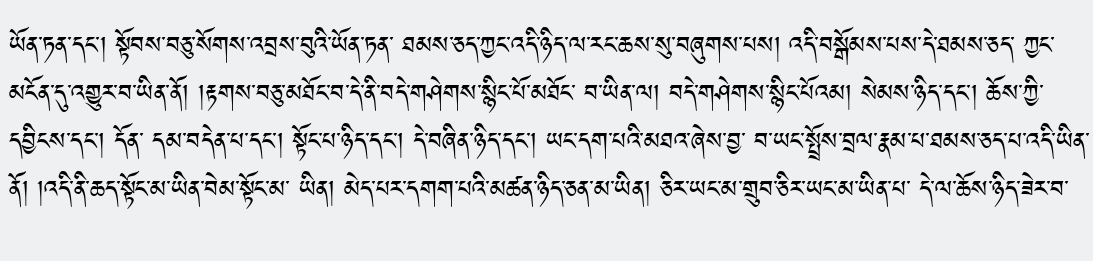ཡོན་ཏན་དང་། སྟོབས་བཅུ་སོགས་འབྲས་བུའི་ཡོན་ཏན་ ཐམས་ཅད་ཀྱང་འདི་ཉིད་ལ་རང་ཆས་སུ་བཞུགས་པས། འདི་བསྒོམས་པས་དེ་ཐམས་ཅད་ ཀྱང་མངོན་དུ་འགྱུར་བ་ཡིན་ནོ། །རྟགས་བཅུ་མཐོང་བ་དེ་ནི་བདེ་གཤེགས་སྙིང་པོ་མཐོང་ བ་ཡིན་ལ། བདེ་གཤེགས་སྙིང་པོའམ། སེམས་ཉིད་དང་། ཆོས་ཀྱི་དབྱིངས་དང་། དོན་ དམ་བདེན་པ་དང་། སྟོང་པ་ཉིད་དང་། དེ་བཞིན་ཉིད་དང་། ཡང་དག་པའི་མཐའ་ཞེས་བྱ་ བ་ཡང་སྤྲོས་བྲལ་རྣམ་པ་ཐམས་ཅད་པ་འདི་ཡིན་ནོ། །འདི་ནི་ཆད་སྟོང་མ་ཡིན་བེམ་སྟོང་མ་ ཡིན། མེད་པར་དགག་པའི་མཚན་ཉིད་ཅན་མ་ཡིན། ཅིར་ཡང་མ་གྲུབ་ཅིར་ཡང་མ་ཡིན་པ་ དེ་ལ་ཆོས་ཉིད་ཟེར་བ་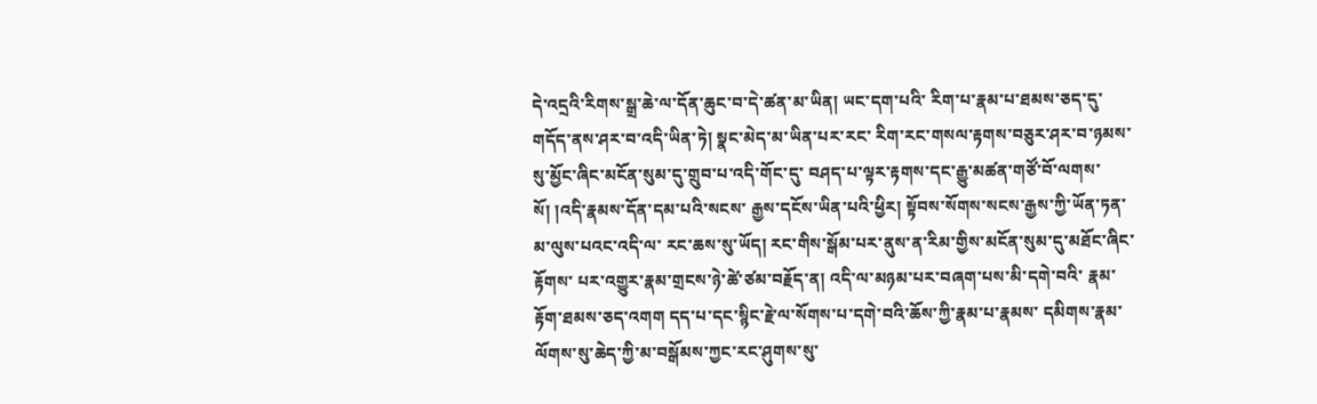དེ་འདྲའི་རིགས་སྒྲ་ཆེ་ལ་དོན་ཆུང་བ་དེ་ཚན་མ་ཡིན། ཡང་དག་པའི་ རིག་པ་རྣམ་པ་ཐམས་ཅད་དུ་གདོད་ནས་ཤར་བ་འདི་ཡིན་ཏེ། སྣང་མེད་མ་ཡིན་པར་རང་ རིག་རང་གསལ་རྟགས་བཅུར་ཤར་བ་ཉམས་སུ་མྱོང་ཞིང་མངོན་སུམ་དུ་གྲུབ་པ་འདི་གོང་དུ་ བཤད་པ་ལྟར་རྟགས་དང་རྒྱུ་མཚན་གཙོ་བོ་ལགས་སོ། །འདི་རྣམས་དོན་དམ་པའི་སངས་ རྒྱས་དངོས་ཡིན་པའི་ཕྱིར། སྟོབས་སོགས་སངས་རྒྱས་ཀྱི་ཡོན་ཏན་མ་ལུས་པའང་འདི་ལ་ རང་ཆས་སུ་ཡོད། རང་གིས་སྒོམ་པར་ནུས་ན་རིམ་གྱིས་མངོན་སུམ་དུ་མཐོང་ཞིང་རྟོགས་ པར་འགྱུར་རྣམ་གྲངས་ཉེ་ཚེ་ཙམ་བརྗོད་ན། འདི་ལ་མཉམ་པར་བཞག་པས་མི་དགེ་བའི་ རྣམ་རྟོག་ཐམས་ཅད་འགག དད་པ་དང་སྙིང་རྗེ་ལ་སོགས་པ་དགེ་བའི་ཆོས་ཀྱི་རྣམ་པ་རྣམས་ དམིགས་རྣམ་ལོགས་སུ་ཆེད་ཀྱི་མ་བསྒོམས་ཀྱང་རང་ཤུགས་སུ་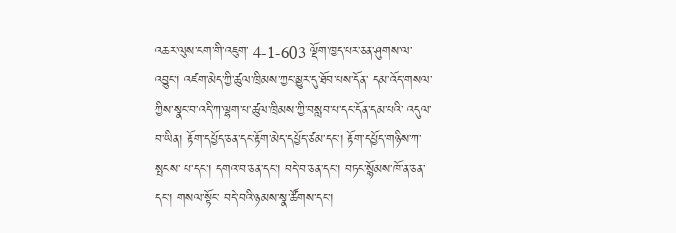འཆར་ལུས་ངག་གི་འཇུག་ 4-1-603 ལྡོག་ཁྱད་པར་ཅན་ཤུགས་ལ་འབྱུང་། འཛག་མེད་ཀྱི་ཚུལ་ཁྲིམས་ཀྱང་མྱུར་དུ་ཐོབ་པས་དོན་ དམ་འོད་གསལ་ཀྱིས་སྣང་བ་འདི་ཀ་ལྷག་པ་ཚུལ་ཁྲིམས་ཀྱི་བསླབ་པ་དང་དོན་དམ་པའི་ འདུལ་བ་ཡིན། རྟོག་དཔྱོད་ཅན་དང་རྟོག་མེད་དཔྱོད་ཙམ་དང་། རྟོག་དཔྱོད་གཉིས་ཀ་སྤངས་ པ་དང་། དགའ་བ་ཅན་དང་། བདེ་བ་ཅན་དང་། བཏང་སྙོམས་ཁོ་ན་ཅན་དང་། གསལ་སྟོང་ བདེ་བའི་ཉམས་སྣ་ཚོགས་དང་།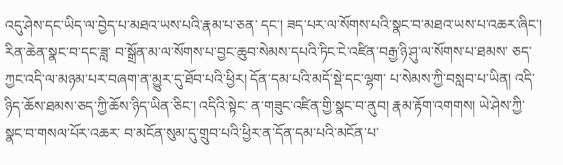འདུ་ཤེས་དང་ཡིད་ལ་བྱེད་པ་མཐའ་ཡས་པའི་རྣམ་པ་ཅན་ དང་། ཟད་པར་ལ་སོགས་པའི་སྣང་བ་མཐའ་ཡས་པ་འཆར་ཞིང་། རིན་ཆེན་སྣང་བ་དང་ཟླ་ བ་སྒྲོན་མ་ལ་སོགས་པ་བྱང་ཆུབ་སེམས་དཔའི་ཏིང་ངེ་འཛིན་བརྒྱ་ཉི་ཤུ་ལ་སོགས་པ་ཐམས་ ཅད་ཀྱང་འདི་ལ་མཉམ་པར་བཞག་ན་མྱུར་དུ་ཐོབ་པའི་ཕྱིར། དོན་དམ་པའི་མདོ་སྡེ་དང་ལྷག་ པ་སེམས་ཀྱི་བསླབ་པ་ཡིན། འདི་ཉིད་ཆོས་ཐམས་ཅད་ཀྱི་ཆོས་ཉིད་ཡིན་ཅིང་། འདིའི་སྟེང་ ན་གཟུང་འཛིན་གྱི་སྣང་བ་ནུབ། རྣམ་རྟོག་འགགས། ཡེ་ཤེས་ཀྱི་སྣང་བ་གསལ་པོར་འཆར་ བ་མངོན་སུམ་དུ་གྲུབ་པའི་ཕྱིར་ན་དོན་དམ་པའི་མངོན་པ་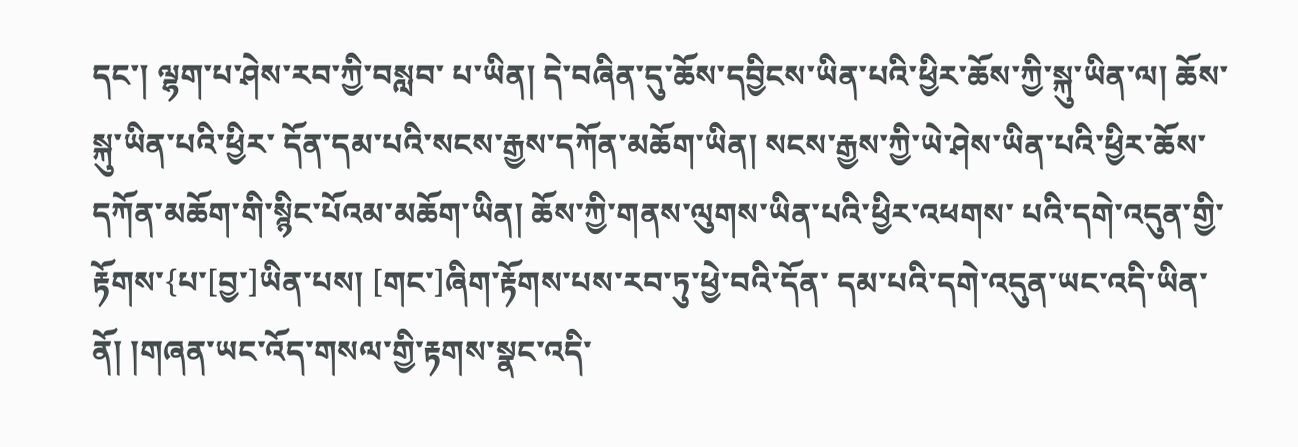དང་། ལྷག་པ་ཤེས་རབ་ཀྱི་བསླབ་ པ་ཡིན། དེ་བཞིན་དུ་ཆོས་དབྱིངས་ཡིན་པའི་ཕྱིར་ཆོས་ཀྱི་སྐུ་ཡིན་ལ། ཆོས་སྐུ་ཡིན་པའི་ཕྱིར་ དོན་དམ་པའི་སངས་རྒྱས་དཀོན་མཆོག་ཡིན། སངས་རྒྱས་ཀྱི་ཡེ་ཤེས་ཡིན་པའི་ཕྱིར་ཆོས་ དཀོན་མཆོག་གི་སྙིང་པོའམ་མཆོག་ཡིན། ཆོས་ཀྱི་གནས་ལུགས་ཡིན་པའི་ཕྱིར་འཕགས་ པའི་དགེ་འདུན་གྱི་རྟོགས་{པ་[བྱ་]ཡིན་པས། [གང་]ཞིག་རྟོགས་པས་རབ་ཏུ་ཕྱེ་བའི་དོན་ དམ་པའི་དགེ་འདུན་ཡང་འདི་ཡིན་ནོ། །གཞན་ཡང་འོད་གསལ་གྱི་རྟགས་སྣང་འདི་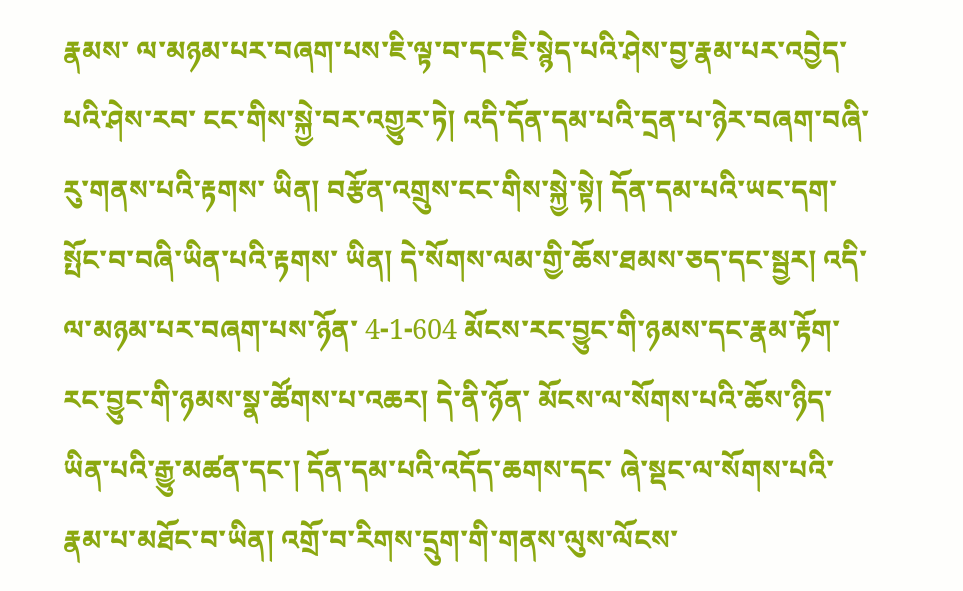རྣམས་ ལ་མཉམ་པར་བཞག་པས་ཇི་ལྟ་བ་དང་ཇི་སྙེད་པའི་ཤེས་བྱ་རྣམ་པར་འབྱེད་པའི་ཤེས་རབ་ ངང་གིས་སྐྱེ་བར་འགྱུར་ཏེ། འདི་དོན་དམ་པའི་དྲན་པ་ཉེར་བཞག་བཞི་རུ་གནས་པའི་རྟགས་ ཡིན། བརྩོན་འགྲུས་ངང་གིས་སྐྱེ་སྟེ། དོན་དམ་པའི་ཡང་དག་སྤོང་བ་བཞི་ཡིན་པའི་རྟགས་ ཡིན། དེ་སོགས་ལམ་གྱི་ཆོས་ཐམས་ཅད་དང་སྦྱར། འདི་ལ་མཉམ་པར་བཞག་པས་ཉོན་ 4-1-604 མོངས་རང་བྱུང་གི་ཉམས་དང་རྣམ་རྟོག་རང་བྱུང་གི་ཉམས་སྣ་ཚོགས་པ་འཆར། དེ་ནི་ཉོན་ མོངས་ལ་སོགས་པའི་ཆོས་ཉིད་ཡིན་པའི་རྒྱུ་མཚན་དང་། དོན་དམ་པའི་འདོད་ཆགས་དང་ ཞེ་སྡང་ལ་སོགས་པའི་རྣམ་པ་མཐོང་བ་ཡིན། འགྲོ་བ་རིགས་དྲུག་གི་གནས་ལུས་ལོངས་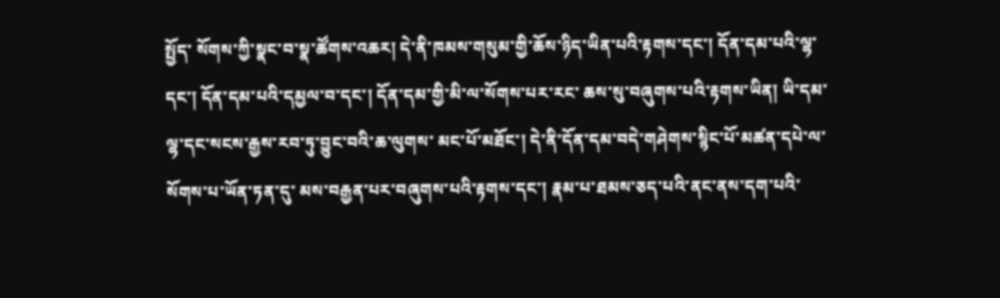སྤྱོད་ སོགས་ཀྱི་སྣང་བ་སྣ་ཚོགས་འཆར། དེ་ནི་ཁམས་གསུམ་གྱི་ཆོས་ཉིད་ཡིན་པའི་རྟགས་དང་། དོན་དམ་པའི་ལྷ་དང་། དོན་དམ་པའི་དམྱལ་བ་དང་། དོན་དམ་གྱི་མི་ལ་སོགས་པར་རང་ ཆས་སུ་བཞུགས་པའི་རྟགས་ཡིན། ཡི་དམ་ལྷ་དང་སངས་རྒྱས་རབ་ཏུ་བྱུང་བའི་ཆ་ལུགས་ མང་པོ་མཐོང་། དེ་ནི་དོན་དམ་བདེ་གཤེགས་སྙིང་པོ་མཚན་དཔེ་ལ་སོགས་པ་ཡོན་ཏན་དུ་ མས་བརྒྱན་པར་བཞུགས་པའི་རྟགས་དང་། རྣམ་པ་ཐམས་ཅད་པའི་ནང་ནས་དག་པའི་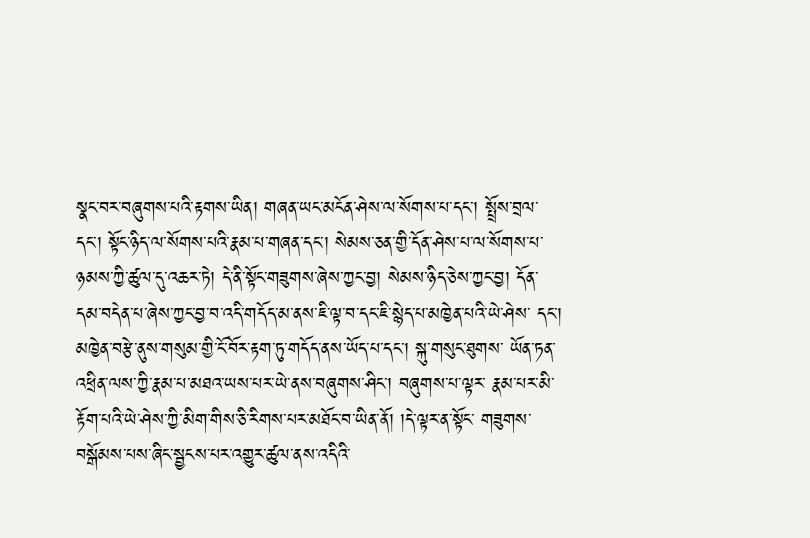སྣང་བར་བཞུགས་པའི་རྟགས་ཡིན། གཞན་ཡང་མངོན་ཤེས་ལ་སོགས་པ་དང་། སྤྲོས་བྲལ་ དང་། སྟོང་ཉིད་ལ་སོགས་པའི་རྣམ་པ་གཞན་དང་། སེམས་ཅན་གྱི་དོན་ཤེས་པ་ལ་སོགས་པ་ ཉམས་ཀྱི་ཚུལ་དུ་འཆར་ཏེ། དེ་ནི་སྟོང་གཟུགས་ཞེས་ཀྱང་བྱ། སེམས་ཉིད་ཅེས་ཀྱང་བྱ། དོན་ དམ་བདེན་པ་ཞེས་ཀྱང་བྱ་བ་འདི་གདོད་མ་ནས་ཇི་ལྟ་བ་དང་ཇི་སྙེད་པ་མཁྱེན་པའི་ཡེ་ཤེས་ དང་། མཁྱེན་བརྩེ་ནུས་གསུམ་གྱི་ངོ་བོར་རྟག་ཏུ་གདོད་ནས་ཡོད་པ་དང་། སྐུ་གསུང་ཐུགས་ ཡོན་ཏན་འཕྲིན་ལས་ཀྱི་རྣམ་པ་མཐའ་ཡས་པར་ཡེ་ནས་བཞུགས་ཤིང་། བཞུགས་པ་ལྟར་ རྣམ་པར་མི་རྟོག་པའི་ཡེ་ཤེས་ཀྱི་མིག་གིས་ཅི་རིགས་པར་མཐོང་བ་ཡིན་ནོ། །དེ་ལྟར་ན་སྟོང་ གཟུགས་བསྒོམས་པས་ཞིང་སྦྱངས་པར་འགྱུར་ཚུལ་ནས་འདིའི་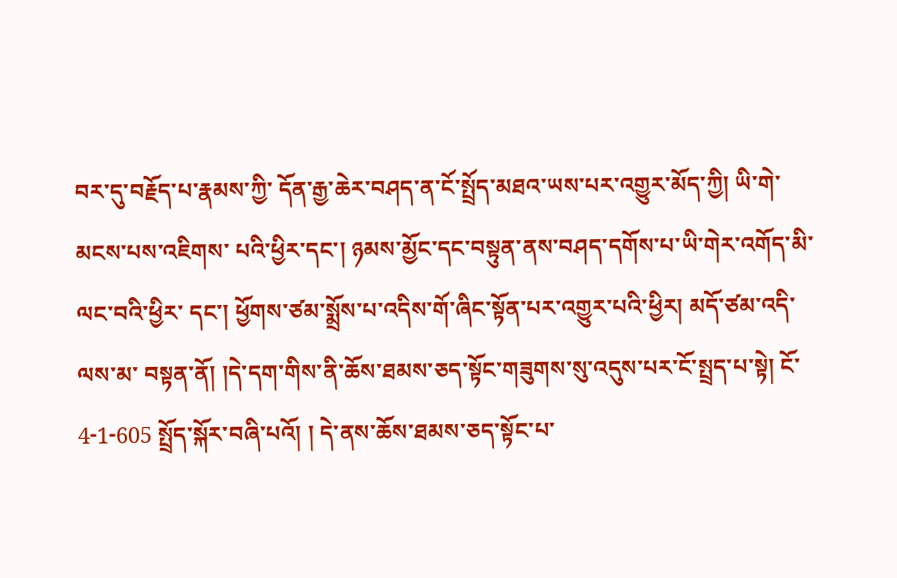བར་དུ་བརྗོད་པ་རྣམས་ཀྱི་ དོན་རྒྱ་ཆེར་བཤད་ན་ངོ་སྤྲོད་མཐའ་ཡས་པར་འགྱུར་མོད་ཀྱི། ཡི་གེ་མངས་པས་འཇིགས་ པའི་ཕྱིར་དང་། ཉམས་མྱོང་དང་བསྟུན་ནས་བཤད་དགོས་པ་ཡི་གེར་འགོད་མི་ལང་བའི་ཕྱིར་ དང་། ཕྱོགས་ཙམ་སྨྲོས་པ་འདིས་གོ་ཞིང་སྟོན་པར་འགྱུར་པའི་ཕྱིར། མདོ་ཙམ་འདི་ལས་མ་ བསྟན་ནོ། །དེ་དག་གིས་ནི་ཆོས་ཐམས་ཅད་སྟོང་གཟུགས་སུ་འདུས་པར་ངོ་སྤྲད་པ་སྟེ། ངོ་ 4-1-605 སྤྲོད་སྐོར་བཞི་པའོ། ། དེ་ནས་ཆོས་ཐམས་ཅད་སྟོང་པ་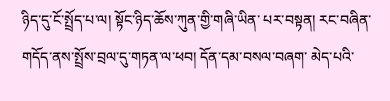ཉིད་དུ་ངོ་སྤྲོད་པ་ལ། སྟོང་ཉིད་ཆོས་ཀུན་གྱི་གཞི་ཡིན་ པར་བསྟན། རང་བཞིན་གདོད་ནས་སྤྲོས་བྲལ་དུ་གཏན་ལ་ཕབ། དོན་དམ་བསལ་བཞག་ མེད་པའི་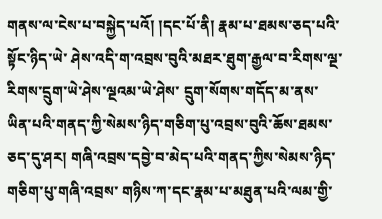གནས་ལ་ངེས་པ་བསྐྱེད་པའོ། །དང་པོ་ནི། རྣམ་པ་ཐམས་ཅད་པའི་སྟོང་ཉིད་ཡེ་ ཤེས་འདི་ག་འབྲས་བུའི་མཐར་ཐུག་རྒྱལ་བ་རིགས་ལྔ་རིགས་དྲུག་ཡེ་ཤེས་ལྔའམ་ཡེ་ཤེས་ དྲུག་སོགས་གདོད་མ་ནས་ཡིན་པའི་གནད་ཀྱི་སེམས་ཉིད་གཅིག་པུ་འབྲས་བུའི་ཆོས་ཐམས་ ཅད་དུ་ཤར། གཞི་འབྲས་དབྱེ་བ་མེད་པའི་གནད་ཀྱིས་སེམས་ཉིད་གཅིག་པུ་གཞི་འབྲས་ གཉིས་ཀ་དང་རྣམ་པ་མཐུན་པའི་ལམ་གྱི་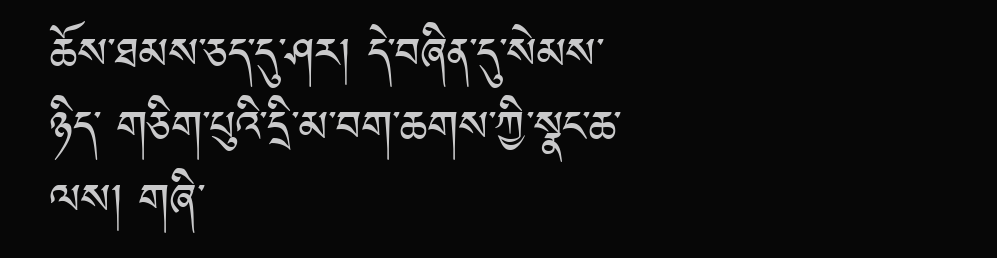ཆོས་ཐམས་ཅད་དུ་ཤར། དེ་བཞིན་དུ་སེམས་ཉིད་ གཅིག་པུའི་དྲི་མ་བག་ཆགས་ཀྱི་སྣང་ཆ་ལས། གཞི་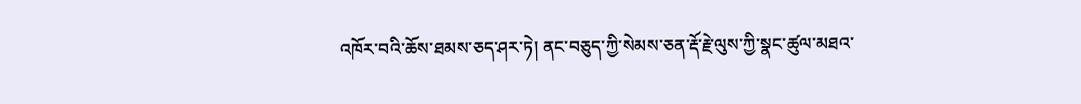འཁོར་བའི་ཆོས་ཐམས་ཅད་ཤར་ཏེ། ནང་བཅུད་ཀྱི་སེམས་ཅན་རྡོ་རྗེ་ལུས་ཀྱི་སྣང་ཚུལ་མཐའ་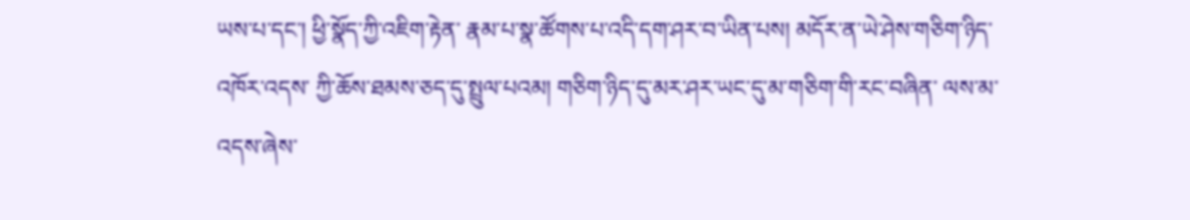ཡས་པ་དང་། ཕྱི་སྣོད་ཀྱི་འཇིག་རྟེན་ རྣམ་པ་སྣ་ཚོགས་པ་འདི་དག་ཤར་བ་ཡིན་པས། མདོར་ན་ཡེ་ཤེས་གཅིག་ཉིད་འཁོར་འདས་ ཀྱི་ཆོས་ཐམས་ཅད་དུ་སྤྲུལ་པའམ། གཅིག་ཉིད་དུ་མར་ཤར་ཡང་དུ་མ་གཅིག་གི་རང་བཞིན་ ལས་མ་འདས་ཞེས་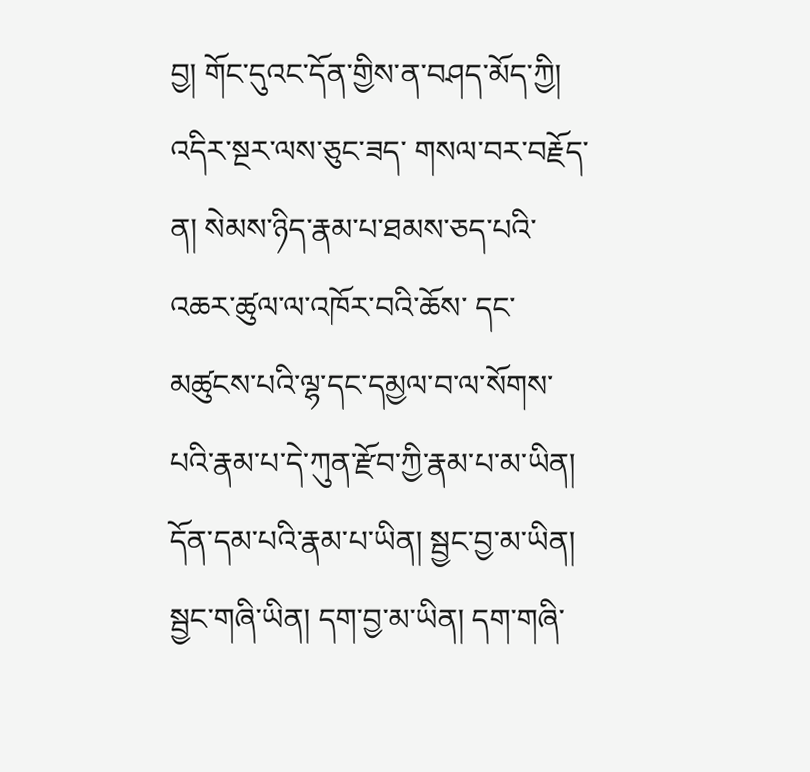བྱ། གོང་དུའང་དོན་གྱིས་ན་བཤད་མོད་ཀྱི། འདིར་སྔར་ལས་ཅུང་ཟད་ གསལ་བར་བརྗོད་ན། སེམས་ཉིད་རྣམ་པ་ཐམས་ཅད་པའི་འཆར་ཚུལ་ལ་འཁོར་བའི་ཆོས་ དང་མཚུངས་པའི་ལྷ་དང་དམྱལ་བ་ལ་སོགས་པའི་རྣམ་པ་དེ་ཀུན་རྫོབ་ཀྱི་རྣམ་པ་མ་ཡིན། དོན་དམ་པའི་རྣམ་པ་ཡིན། སྦྱང་བྱ་མ་ཡིན། སྦྱང་གཞི་ཡིན། དག་བྱ་མ་ཡིན། དག་གཞི་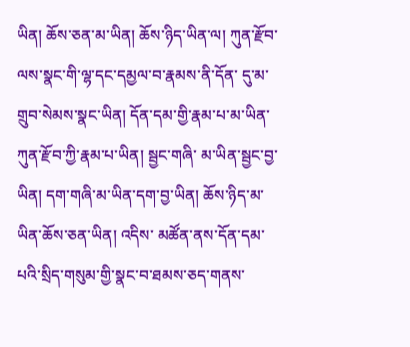ཡིན། ཆོས་ཅན་མ་ཡིན། ཆོས་ཉིད་ཡིན་ལ། ཀུན་རྫོབ་ལས་སྣང་གི་ལྷ་དང་དམྱལ་བ་རྣམས་ནི་དོན་ དུ་མ་གྲུབ་སེམས་སྣང་ཡིན། དོན་དམ་གྱི་རྣམ་པ་མ་ཡིན་ཀུན་རྫོབ་ཀྱི་རྣམ་པ་ཡིན། སྦྱང་གཞི་ མ་ཡིན་སྦྱང་བྱ་ཡིན། དག་གཞི་མ་ཡིན་དག་བྱ་ཡིན། ཆོས་ཉིད་མ་ཡིན་ཆོས་ཅན་ཡིན། འདིས་ མཚོན་ནས་དོན་དམ་པའི་སྲིད་གསུམ་གྱི་སྣང་བ་ཐམས་ཅད་གནས་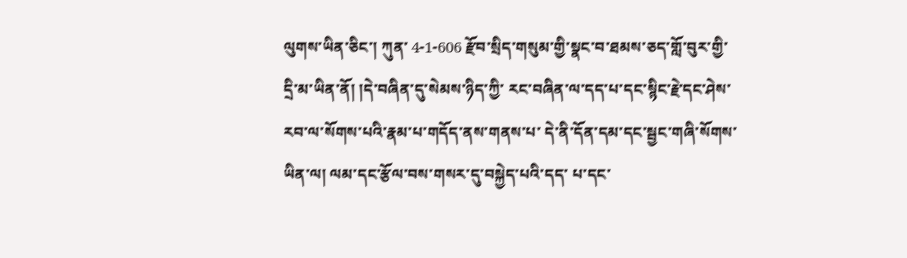ལུགས་ཡིན་ཅིང་། ཀུན་ 4-1-606 རྫོབ་སྲིད་གསུམ་གྱི་སྣང་བ་ཐམས་ཅད་གློ་བུར་གྱི་དྲི་མ་ཡིན་ནོ། །དེ་བཞིན་དུ་སེམས་ཉིད་ཀྱི་ རང་བཞིན་ལ་དད་པ་དང་སྙིང་རྗེ་དང་ཤེས་རབ་ལ་སོགས་པའི་རྣམ་པ་གདོད་ནས་གནས་པ་ དེ་ནི་དོན་དམ་དང་སྦྱང་གཞི་སོགས་ཡིན་ལ། ལམ་དང་རྩོལ་བས་གསར་དུ་བསྐྱེད་པའི་དད་ པ་དང་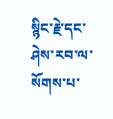སྙིང་རྗེ་དང་ཤེས་རབ་ལ་སོགས་པ་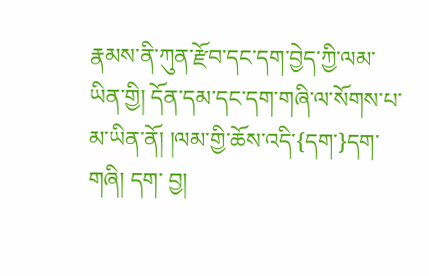རྣམས་ནི་ཀུན་རྫོབ་དང་དག་བྱེད་ཀྱི་ལམ་ཡིན་གྱི། དོན་དམ་དང་དག་གཞི་ལ་སོགས་པ་མ་ཡིན་ནོ། །ལམ་གྱི་ཆོས་འདི་{དག་}དག་གཞི། དག་ བྱ།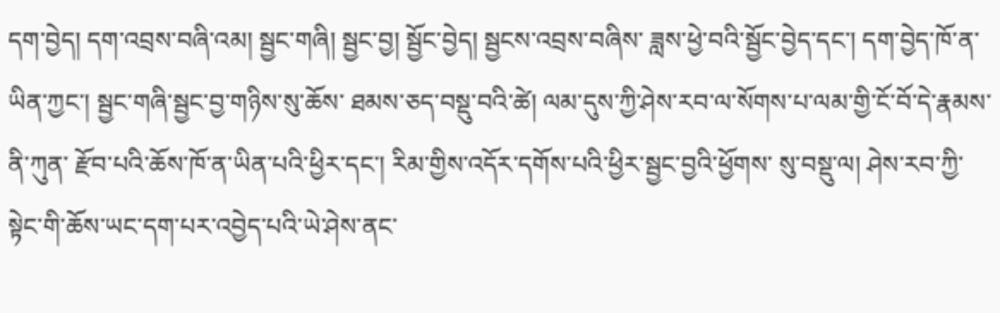དག་བྱེད། དག་འབྲས་བཞི་འམ། སྦྱང་གཞི། སྦྱང་བྱ། སྦྱོང་བྱེད། སྦྱངས་འབྲས་བཞིས་ ཟླས་ཕྱེ་བའི་སྦྱོང་བྱེད་དང་། དག་བྱེད་ཁོ་ན་ཡིན་ཀྱང་། སྦྱང་གཞི་སྦྱང་བྱ་གཉིས་སུ་ཆོས་ ཐམས་ཅད་བསྡུ་བའི་ཚེ། ལམ་དུས་ཀྱི་ཤེས་རབ་ལ་སོགས་པ་ལམ་གྱི་ངོ་བོ་དེ་རྣམས་ནི་ཀུན་ རྫོབ་པའི་ཆོས་ཁོ་ན་ཡིན་པའི་ཕྱིར་དང་། རིམ་གྱིས་འདོར་དགོས་པའི་ཕྱིར་སྦྱང་བྱའི་ཕྱོགས་ སུ་བསྡུ་ལ། ཤེས་རབ་ཀྱི་སྟེང་གི་ཆོས་ཡང་དག་པར་འབྱེད་པའི་ཡེ་ཤེས་ནང་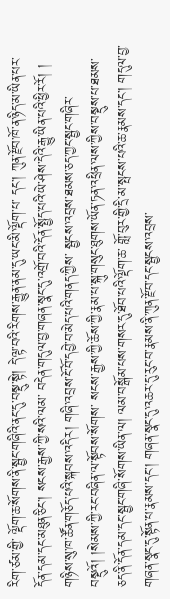རིག་ཙམ་གྱི་ ལྡོག་ཆ་སོགས་ནི་སྦྱང་གཞིའི་ནང་དུ་བསྡུ་སྟེ། དེ་ལྟ་བའི་རིགས་རྒྱུན་ནམ་དུ་ཡང་མི་ལྡོག་པ་ དང་། ཀུན་རྫོབ་ཁོ་ན་ཉིད་མ་ཡིན་པར་དོན་དམ་དང་མཐུན་ཅིང་། སངས་རྒྱས་ཀྱི་སའི་ལམ་ བདེན་གདུལ་བྱ་གཞན་སྣང་དུ་འགྲོ་བའི་དོན་སྤྱོད་པའི་ཡེ་ཤེས་དེའི་རྒྱུ་ཡིན་པའི་ཕྱིར་རོ། ། གཉིས་སུ་ཁ་ཚོན་གཅོད་པའི་སྐབས་འདིར། གཞི་འབྲས་ངོ་བོ་དབྱེ་བ་མེད་པའི་གནད་ཀྱིས་ སྦྱངས་འབྲས་ཐམས་ཅད་ཀྱང་སྦྱང་གཞིར་བསྡུའོ། །སེམས་ཀྱི་རང་བཞིན་ལ་སྟོབས་སོགས་ སངས་རྒྱས་ཀྱི་ཆོས་ཀྱི་རྣམ་པ་སྐུ་གསུང་ཐུགས་ཡོན་ཏན་འཕྲིན་ལས་ཀྱིས་བསྡུས་པ་ཐམས་ ཅད་ནི་དོན་དམ་དང་སྦྱང་གཞི་སོགས་ཡིན་ལ། ལམ་བསྒོམ་པས་གསར་དུ་ཐོབ་པའི་ལྡོག་ཆ་ གློ་བུར་གྱི་དྲི་མ་སྤངས་པའི་ཆ་རྣམས་དང་། གདུལ་བྱ་གཞན་སྣང་དུ་སྟོན་པ་རྣམས་དང་། གཞན་སྣང་དུ་འཆར་དུ་རུང་བ་རྣམས་ནི་ཀུན་རྫོབ་དང་སྦྱངས་འབྲས་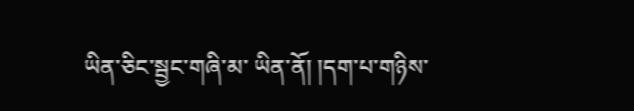ཡིན་ཅིང་སྦྱང་གཞི་མ་ ཡིན་ནོ། །དག་པ་གཉིས་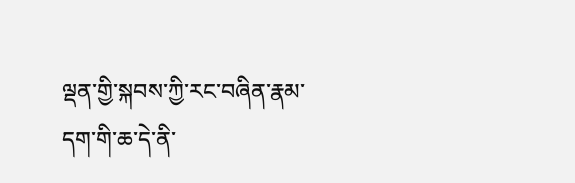ལྡན་གྱི་སྐབས་ཀྱི་རང་བཞིན་རྣམ་དག་གི་ཆ་དེ་ནི་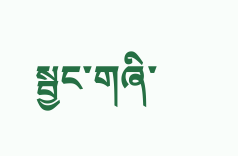སྦྱང་གཞི་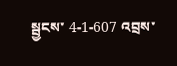སྦྱངས་ 4-1-607 འབྲས་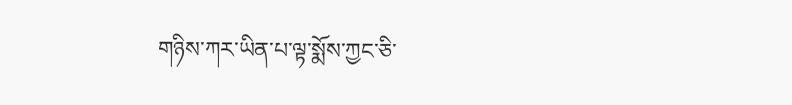གཉིས་ཀར་ཡིན་པ་ལྟ་སྨོས་ཀྱང་ཅི་